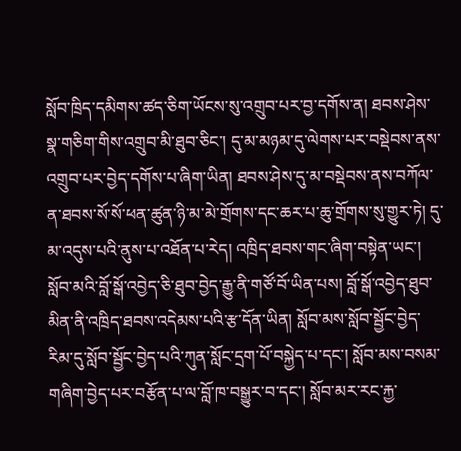སློབ་ཁྲིད་དམིགས་ཚད་ཅིག་ཡོངས་སུ་འགྲུབ་པར་བྱ་དགོས་ན། ཐབས་ཤེས་སྣ་གཅིག་གིས་འགྲུབ་མི་ཐུབ་ཅིང་། དུ་མ་མཉམ་དུ་ལེགས་པར་བསྡེབས་ནས་འགྲུབ་པར་བྱེད་དགོས་པ་ཞིག་ཡིན། ཐབས་ཤེས་དུ་མ་བསྡེབས་ནས་བཀོལ་ན་ཐབས་སོ་སོ་ཕན་ཚུན་ཉི་མ་མེ་གྲོགས་དང་ཆར་པ་ཆུ་གྲོགས་སུ་གྱུར་ཏེ། དུ་མ་འདུས་པའི་ནུས་པ་འཐོན་པ་རེད། འཁྲིད་ཐབས་གང་ཞིག་བསྟེན་ཡང་། སློབ་མའི་བློ་སྒོ་འབྱེད་ཅི་ཐུབ་བྱེད་རྒྱུ་ནི་གཙོ་བོ་ཡིན་པས། བློ་སྒོ་འབྱེད་ཐུབ་མིན་ནི་འཁྲིད་ཐབས་འདེམས་པའི་རྩ་དོན་ཡིན། སློབ་མས་སློབ་སྦྱོང་བྱེད་རིམ་དུ་སློབ་སྦྱོང་བྱེད་པའི་ཀུན་སློང་དྲག་པོ་བསྐྱེད་པ་དང་། སློབ་མས་བསམ་གཞིག་བྱེད་པར་བརྩོན་པ་ལ་བློ་ཁ་བསྒྱུར་བ་དང་། སློབ་མར་རང་རྐྱ་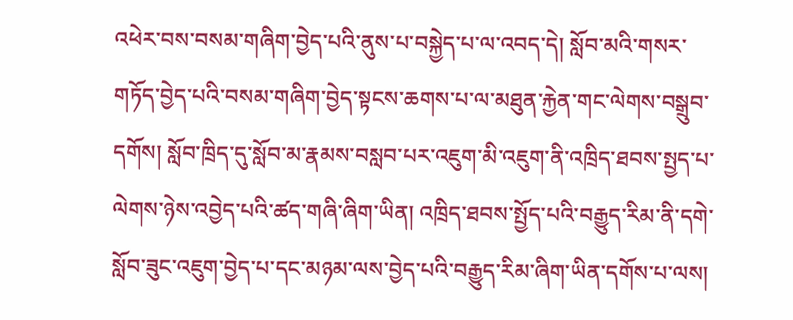འཕེར་བས་བསམ་གཞིག་བྱེད་པའི་ནུས་པ་བསྐྱེད་པ་ལ་འབད་དེ། སློབ་མའི་གསར་གཏོད་བྱེད་པའི་བསམ་གཞིག་བྱེད་སྟངས་ཆགས་པ་ལ་མཐུན་རྐྱེན་གང་ལེགས་བསྒྲུབ་དགོས། སློབ་ཁྲིད་དུ་སློབ་མ་རྣམས་བསླབ་པར་འཇུག་མི་འཇུག་ནི་འཁྲིད་ཐབས་སྤྱད་པ་ལེགས་ཉེས་འབྱེད་པའི་ཚད་གཞི་ཞིག་ཡིན། འཁྲིད་ཐབས་སྤྱོད་པའི་བརྒྱུད་རིམ་ནི་དགེ་སློབ་ཟུང་འཇུག་བྱེད་པ་དང་མཉམ་ལས་བྱེད་པའི་བརྒྱུད་རིམ་ཞིག་ཡིན་དགོས་པ་ལས།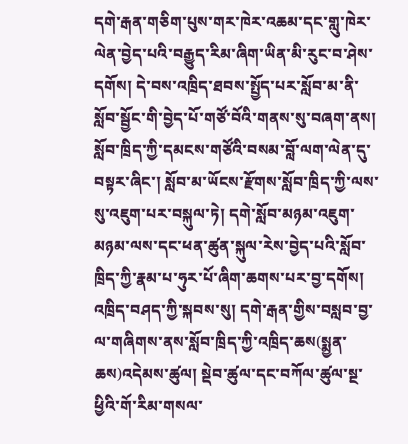དགེ་རྒན་གཅིག་པུས་གར་ཁེར་འཆམ་དང་གླུ་ཁེར་ལེན་བྱེད་པའི་བརྒྱུད་རིམ་ཞིག་ཡིན་མི་རུང་བ་ཤེས་དགོས། དེ་བས་འཁྲིད་ཐབས་སྤྱོད་པར་སློབ་མ་ནི་སློབ་སྦྱོང་གི་བྱེད་པོ་གཙོ་བོའི་གནས་སུ་བཞག་ནས། སློབ་ཁྲིད་ཀྱི་དམངས་གཙོའི་བསམ་བློ་ལག་ལེན་དུ་བསྟར་ཞིང་། སློབ་མ་ཡོངས་རྫོགས་སློབ་ཁྲིད་ཀྱི་ལས་སུ་འཇུག་པར་བསྐུལ་ཏེ། དགེ་སློབ་མཉམ་འཇུག་མཉམ་ལས་དང་ཕན་ཚུན་སྐུལ་རེས་བྱེད་པའི་སློབ་ཁྲིད་ཀྱི་རྣམ་པ་ཧུར་པོ་ཞིག་ཆགས་པར་བྱ་དགོས། འཁྲིད་བཤད་ཀྱི་སྐབས་སུ། དགེ་རྒན་གྱིས་བསླབ་བྱ་ལ་གཞིགས་ནས་སློབ་ཁྲིད་ཀྱི་འཁྲིད་ཆས(སྨྱན་ཆས)འདེམས་ཚུལ། སྡེབ་ཚུལ་དང་བཀོལ་ཚུལ་སྔ་ཕྱིའི་གོ་རིམ་གསལ་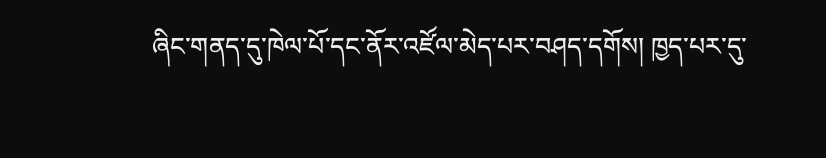ཞིང་གནད་དུ་ཁེལ་པོ་དང་ནོར་འཛོལ་མེད་པར་བཤད་དགོས། ཁྱད་པར་དུ་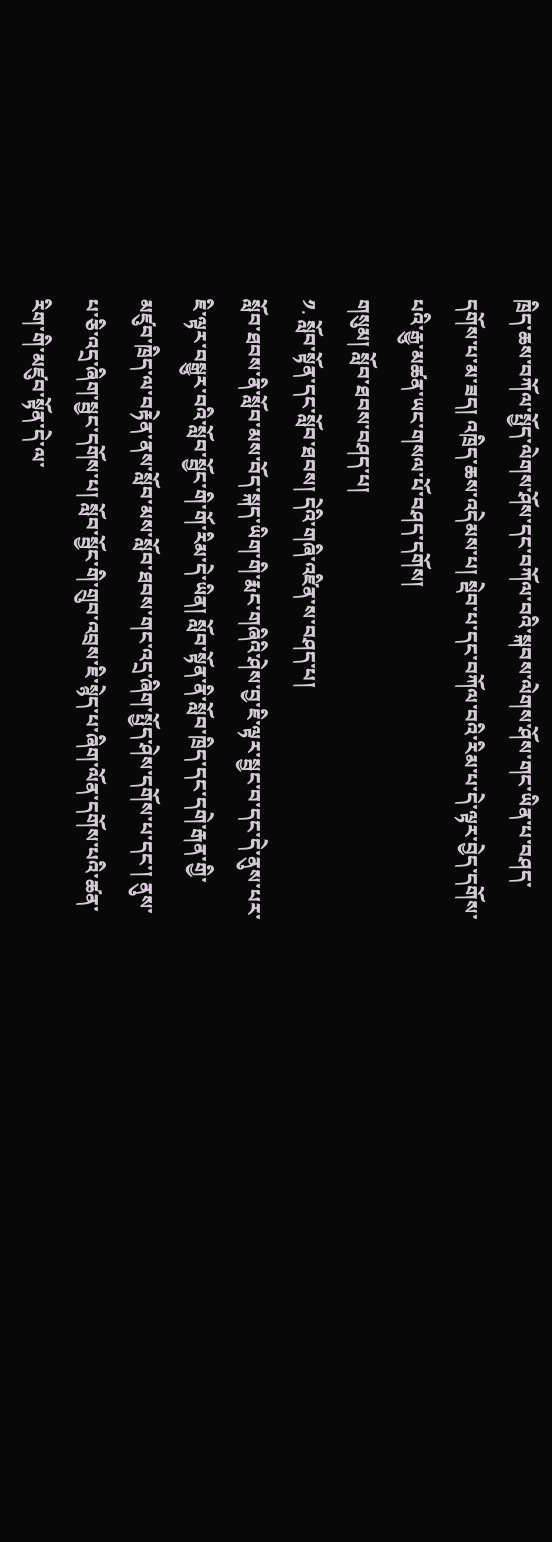ཁྲིད་ཆས་བཀོལ་སྤྱོད་ལེགས་ཤོས་དང་བཀོལ་བའི་སྐབས་ལེགས་ཤོས་གང་ཡིན་པ་བཤད་དགོས་པ་མ་ཟད། འཁྲིད་ཆས་འདེམས་པ། སྡེབ་པ་དང་བཀོལ་བའི་རིམ་པ་དེ་ལྟར་བྱེད་དགོས་པའི་རྒྱུ་མཚན་ཡང་གསལ་པོ་བཤད་དགོས།
གསུམ། སློབ་ཐབས་བཤད་པ།
༡. སློབ་སྟོན་དང་སློབ་ཐབས། དེའི་གཞི་འཛིན་ས་བཤད་པ།
སློབ་ཐབས་ནི་སློབ་མས་བོད་སྐད་ཡིག་གི་རྨང་གཞིའི་ཤེས་བྱ་ཇི་ལྟར་སྦྱང་བ་དང་དེ་ནུས་པར་ཇི་ལྟར་བསྒྱུར་བའི་སློབ་སྦྱོང་གི་གོ་རིམ་དེ་ཡིན། སློབ་སྟོན་ནི་སློབ་ཁྲིད་དང་དགེ་རྒན་གྱི་མཛུབ་ཁྲིད་ལ་བརྟེན་ནས་སློབ་མས་སློབ་ཐབས་གང་འདྲ་ཞིག་སྤྱོད་ཤེས་དགོས་པ་དང་། ནུས་པ་ཅི་འདྲ་ཞིག་སྦྱང་དགོས་པ། སློབ་སྦྱོང་གི་གྲུབ་འབྲས་ཇི་སྙེད་པ་ཞིག་ལོན་དགོས་པའི་ཚན་རིག་གི་མཛུབ་སྟོན་དེ་ལ་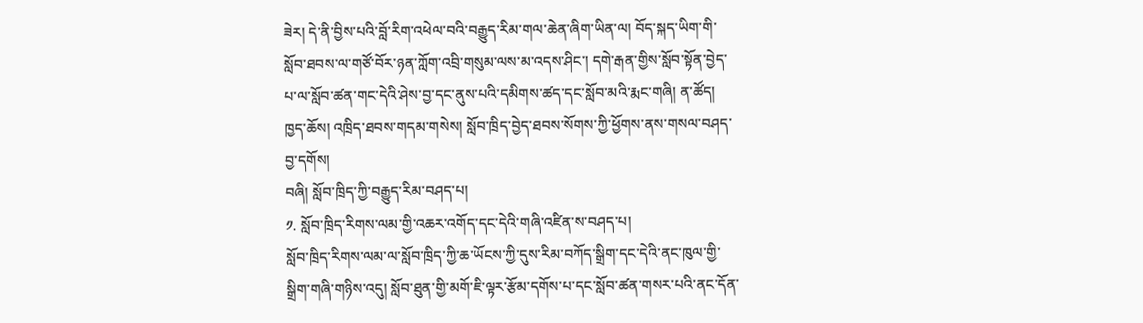ཟེར། དེ་ནི་བྱིས་པའི་བློ་རིག་འཕེལ་བའི་བརྒྱུད་རིམ་གལ་ཆེན་ཞིག་ཡིན་ལ། བོད་སྐད་ཡིག་གི་སློབ་ཐབས་ལ་གཙོ་བོར་ཉན་ཀློག་འབྲི་གསུམ་ལས་མ་འདས་ཤིང་། དགེ་རྒན་གྱིས་སློབ་སྟོན་བྱེད་པ་ལ་སློབ་ཚན་གང་དེའི་ཤེས་བྱ་དང་ནུས་པའི་དམིགས་ཚད་དང་སློབ་མའི་རྨང་གཞི། ན་ཚོད། ཁྱད་ཆོས། འཁྲིད་ཐབས་གདམ་གསེས། སློབ་ཁྲིད་བྱེད་ཐབས་སོགས་ཀྱི་ཕྱོགས་ནས་གསལ་བཤད་བྱ་དགོས།
བཞི། སློབ་ཁྲིད་ཀྱི་བརྒྱུད་རིམ་བཤད་པ།
༡. སློབ་ཁྲིད་རིགས་ལམ་གྱི་འཆར་འགོད་དང་དེའི་གཞི་འཛིན་ས་བཤད་པ།
སློབ་ཁྲིད་རིགས་ལམ་ལ་སློབ་ཁྲིད་ཀྱི་ཆ་ཡོངས་ཀྱི་དུས་རིམ་བཀོད་སྒྲིག་དང་དེའི་ནང་ཁུལ་གྱི་སྒྲིག་གཞི་གཉིས་འདུ། སློབ་ཐུན་གྱི་མགོ་ཇི་ལྟར་རྩོམ་དགོས་པ་དང་སློབ་ཚན་གསར་པའི་ནང་དོན་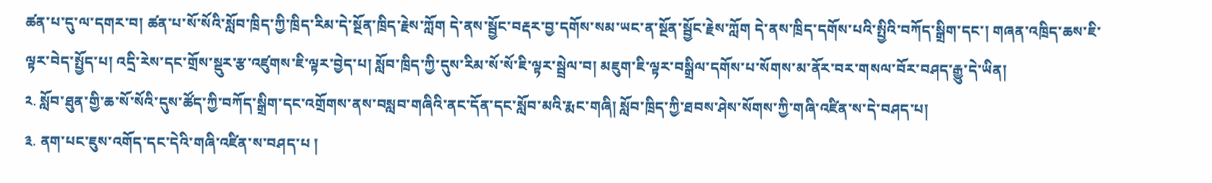ཚན་པ་དུ་ལ་དགར་བ། ཚན་པ་སོ་སོའི་སློབ་ཁྲིད་ཀྱི་ཁྲིད་རིམ་དེ་སྔོན་ཁྲིད་རྗེས་ཀློག དེ་ནས་སྦྱོང་བརྡར་བྱ་དགོས་སམ་ཡང་ན་སྔོན་སྦྱོང་རྗེས་ཀློག དེ་ནས་ཁྲིད་དགོས་པའི་སྤྱིའི་བཀོད་སྒྲིག་དང་། གཞན་འཁྲིད་ཆས་ཇི་ལྟར་བེད་སྤྱོད་པ། འདྲི་རེས་དང་གྲོས་སྡུར་རྩ་འཛུགས་ཇི་ལྟར་བྱེད་པ། སློབ་ཁྲིད་ཀྱི་དུས་རིམ་སོ་སོ་ཇི་ལྟར་སྦྲེལ་བ། མཇུག་ཇི་ལྟར་བསྒྲིལ་དགོས་པ་སོགས་མ་ནོར་བར་གསལ་བོར་བཤད་རྒྱུ་དེ་ཡིན།
༢. སློབ་ཐུན་གྱི་ཆ་སོ་སོའི་དུས་ཚོད་ཀྱི་བཀོད་སྒྲིག་དང་འགྲོགས་ནས་བསླབ་གཞིའི་ནང་དོན་དང་སློབ་མའི་རྨང་གཞི། སློབ་ཁྲིད་ཀྱི་ཐབས་ཤེས་སོགས་ཀྱི་གཞི་འཛིན་ས་དེ་བཤད་པ།
༣. ནག་པང་ཇུས་འགོད་དང་དེའི་གཞི་འཛིན་ས་བཤད་པ །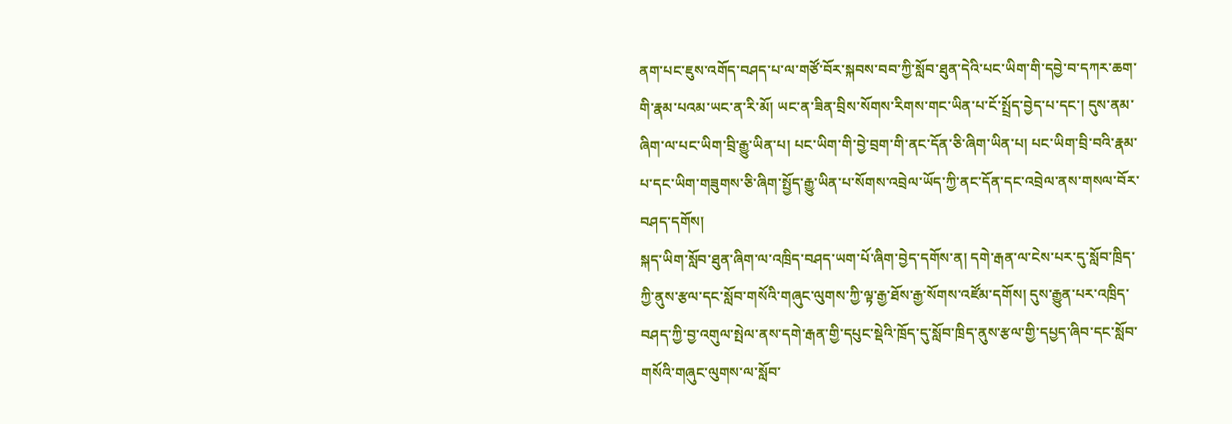ནག་པང་ཇུས་འགོད་བཤད་པ་ལ་གཙོ་བོར་སྐབས་བབ་ཀྱི་སློབ་ཐུན་དེའི་པང་ཡིག་གི་དབྱེ་བ་དཀར་ཆག་གི་རྣམ་པའམ་ཡང་ན་རི་མོ། ཡང་ན་ཟིན་བྲིས་སོགས་རིགས་གང་ཡིན་པ་ངོ་སྤྲོད་བྱེད་པ་དང་། དུས་ནམ་ཞིག་ལ་པང་ཡིག་བྲི་རྒྱུ་ཡིན་པ། པང་ཡིག་གི་བྱེ་བྲག་གི་ནང་དོན་ཅི་ཞིག་ཡིན་པ། པང་ཡིག་བྲི་བའི་རྣམ་པ་དང་ཡིག་གཟུགས་ཅི་ཞིག་སྤྱོད་རྒྱུ་ཡིན་པ་སོགས་འབྲེལ་ཡོད་ཀྱི་ནང་དོན་དང་འབྲེལ་ནས་གསལ་བོར་བཤད་དགོས།
སྐད་ཡིག་སློབ་ཐུན་ཞིག་ལ་འཁྲིད་བཤད་ཡག་པོ་ཞིག་བྱེད་དགོས་ན། དགེ་རྒན་ལ་ངེས་པར་དུ་སློབ་ཁྲིད་ཀྱི་ནུས་རྩལ་དང་སློབ་གསོའི་གཞུང་ལུགས་ཀྱི་ལྟ་རྒྱ་ཐོས་རྒྱ་སོགས་འཛོམ་དགོས། དུས་རྒྱུན་པར་འཁྲིད་བཤད་ཀྱི་བྱ་འགུལ་སྤེལ་ནས་དགེ་རྒན་གྱི་དཔུང་སྡེའི་ཁྲོད་དུ་སློབ་ཁྲིད་ནུས་རྩལ་གྱི་དཔྱད་ཞིབ་དང་སློབ་གསོའི་གཞུང་ལུགས་ལ་སློབ་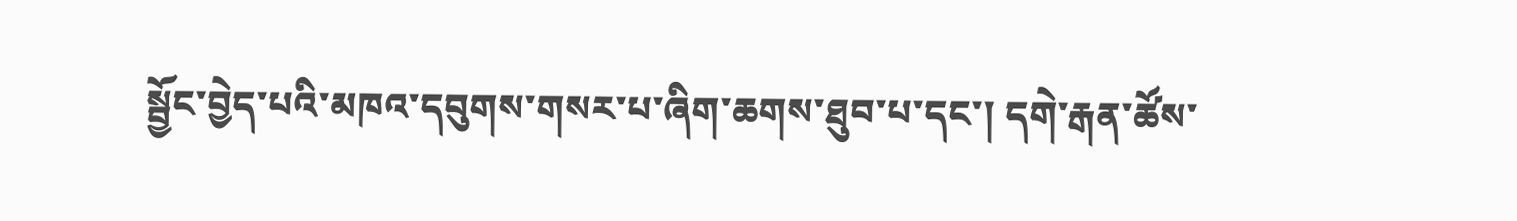སྦྱོང་བྱེད་པའི་མཁའ་དབུགས་གསར་པ་ཞིག་ཆགས་ཐུབ་པ་དང་། དགེ་རྒན་ཚོས་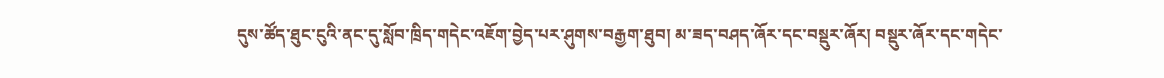དུས་ཚོད་ཐུང་ངུའི་ནང་དུ་སློབ་ཁྲིད་གདེང་འཇོག་བྱེད་པར་ཤུགས་བརྒྱག་ཐུབ། མ་ཟད་བཤད་ཞོར་དང་བསྡུར་ཞོར། བསྡུར་ཞོར་དང་གདེང་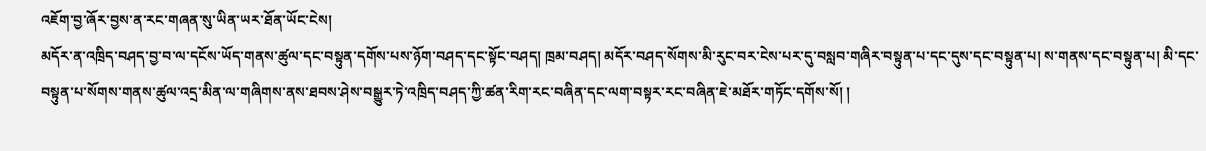འཇོག་བྱ་ཞོར་བྱས་ན་རང་གཞན་སུ་ཡིན་ཡར་ཐོན་ཡོང་ངེས།
མདོར་ན་འཁྲིད་བཤད་བྱ་བ་ལ་དངོས་ཡོད་གནས་ཚུལ་དང་བསྟུན་དགོས་པས་ཉོག་བཤད་དང་སྟོང་བཤད། ཁྲམ་བཤད། མདོར་བཤད་སོགས་མི་རུང་བར་ངེས་པར་དུ་བསླབ་གཞིར་བསྟུན་པ་དང་དུས་དང་བསྟུན་པ། ས་གནས་དང་བསྟུན་པ། མི་དང་བསྟུན་པ་སོགས་གནས་ཚུལ་འདྲ་མིན་ལ་གཞིགས་ནས་ཐབས་ཤེས་བསྒྱུར་ཏེ་འཁྲིད་བཤད་ཀྱི་ཚན་རིག་རང་བཞིན་དང་ལག་བསྟར་རང་བཞིན་ཇེ་མཐོར་གཏོང་དགོས་སོ། །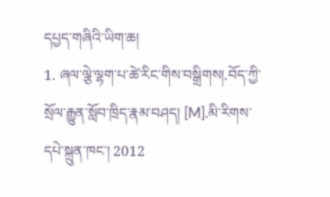དཔྱད་གཞིའི་ཡིག་ཆ།
1. ཞལ་ལྕེ་ལྷག་པ་ཚེ་རིང་གིས་བསྒྲིགས།.བོད་ཀྱི་སྲོལ་རྒྱུན་སློབ་ཁྲིད་རྣམ་བཤད། [M].མི་རིགས་དཔེ་སྐྲུན་ཁང་། 2012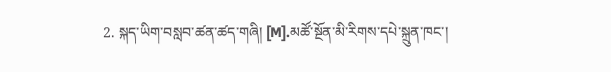2. སྐད་ཡིག་བསླབ་ཚན་ཚད་གཞི། [M].མཚོ་སྔོན་མི་རིགས་དཔེ་སྐྲུན་ཁང་།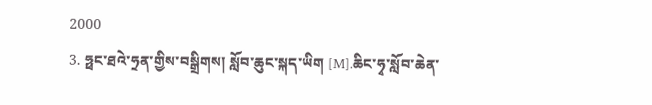2000
3. ཧྥང་ཐའེ་ཧྲན་གྱིས་བསྒྲིགས། སློབ་ཆུང་སྐད་ཡིག [M].ཆིང་ཧྭ་སློབ་ཆེན་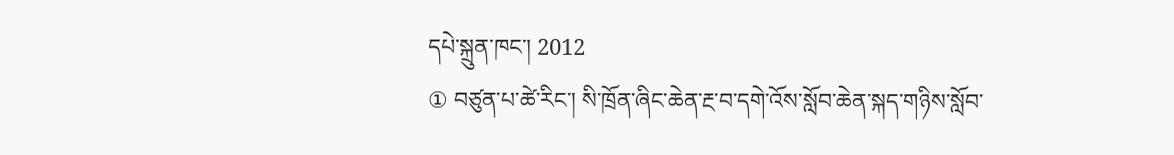དཔེ་སྐྲུན་ཁང་། 2012
① བཙུན་པ་ཚེ་རིང་། སི་ཁྲོན་ཞིང་ཆེན་རྔ་བ་དགེ་འོས་སློབ་ཆེན་སྐད་གཉིས་སློབ་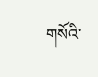གསོའི་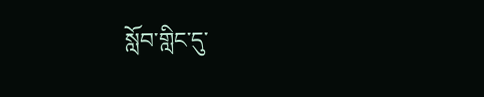སློབ་གླིང་དུ་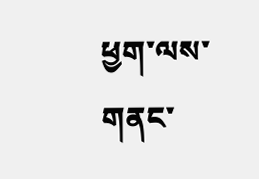ཕྱག་ལས་གནང་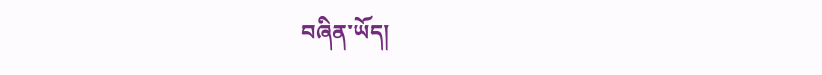བཞིན་ཡོད།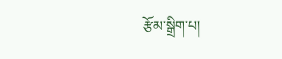རྩོམ་སྒྲིག་པ།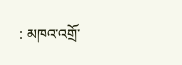: མཁའ་འགྲོ་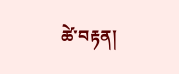ཚེ་བརྟན།